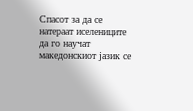Спасот за да се натераат иселениците да го научат македонскиот јазик се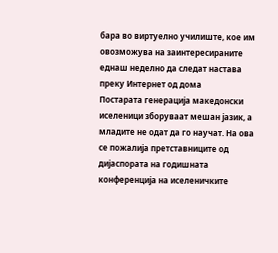бара во виртуелно училиште, кое им овозможува на заинтересираните еднаш неделно да следат настава преку Интернет од дома
Постарата генерација македонски иселеници зборуваат мешан јазик, а младите не одат да го научат. На ова се пожалија претставниците од дијаспората на годишната конференција на иселеничките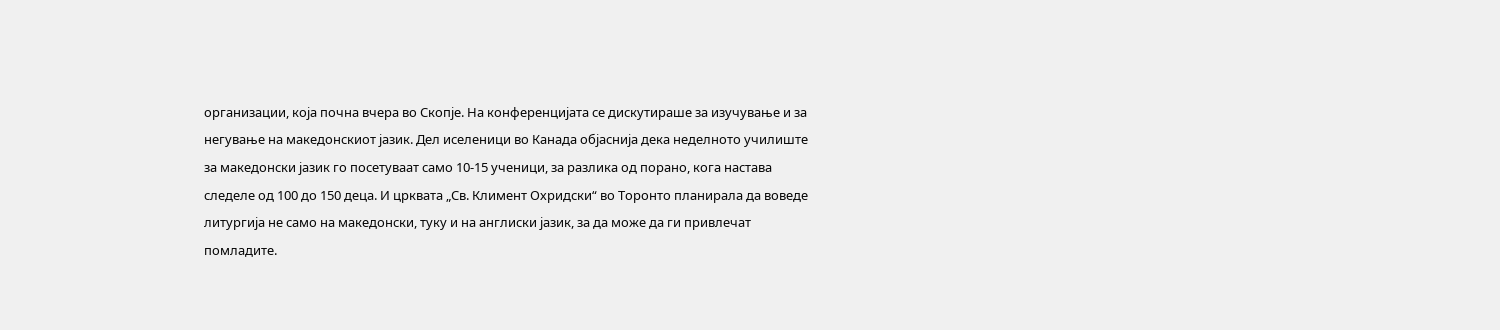организации, која почна вчера во Скопје. На конференцијата се дискутираше за изучување и за негување на македонскиот јазик. Дел иселеници во Канада објаснија дека неделното училиште за македонски јазик го посетуваат само 10-15 ученици, за разлика од порано, кога настава следеле од 100 до 150 деца. И црквата „Св. Климент Охридски“ во Торонто планирала да воведе литургија не само на македонски, туку и на англиски јазик, за да може да ги привлечат помладите.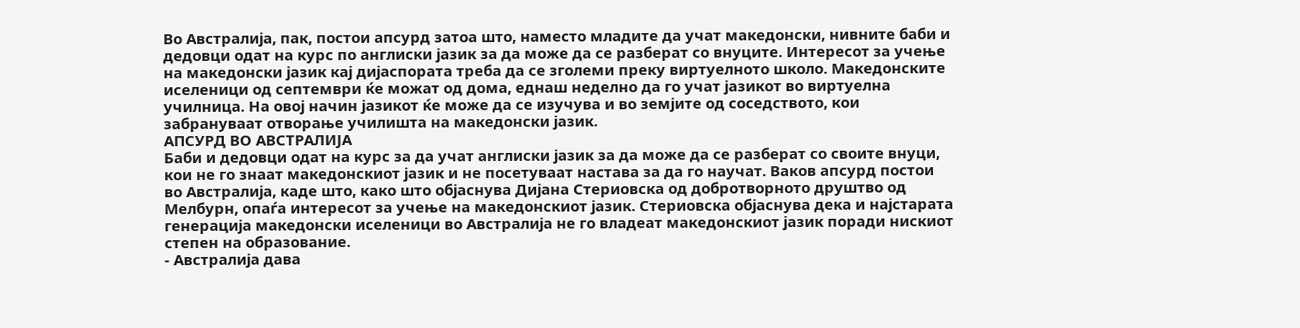Во Австралија, пак, постои апсурд затоа што, наместо младите да учат македонски, нивните баби и дедовци одат на курс по англиски јазик за да може да се разберат со внуците. Интересот за учење на македонски јазик кај дијаспората треба да се зголеми преку виртуелното школо. Македонските иселеници од септември ќе можат од дома, еднаш неделно да го учат јазикот во виртуелна училница. На овој начин јазикот ќе може да се изучува и во земјите од соседството, кои забрануваат отворање училишта на македонски јазик.
АПСУРД ВО АВСТРАЛИЈА
Баби и дедовци одат на курс за да учат англиски јазик за да може да се разберат со своите внуци, кои не го знаат македонскиот јазик и не посетуваат настава за да го научат. Ваков апсурд постои во Австралија, каде што, како што објаснува Дијана Стериовска од добротворното друштво од Мелбурн, опаѓа интересот за учење на македонскиот јазик. Стериовска објаснува дека и најстарата генерација македонски иселеници во Австралија не го владеат македонскиот јазик поради нискиот степен на образование.
- Австралија дава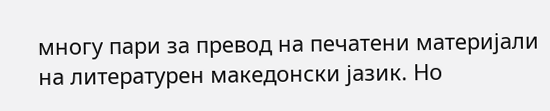многу пари за превод на печатени материјали на литературен македонски јазик. Но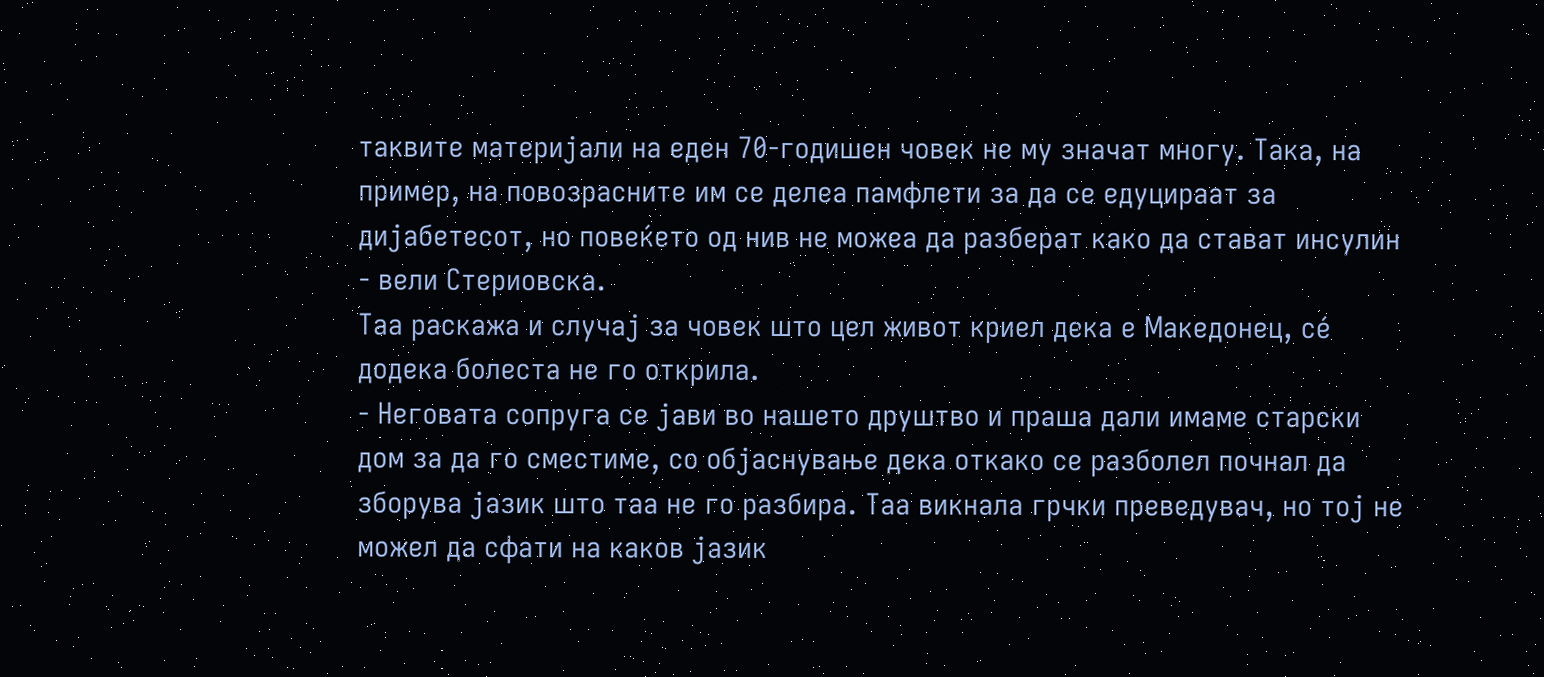таквите материјали на еден 70-годишен човек не му значат многу. Така, на пример, на повозрасните им се делеа памфлети за да се едуцираат за дијабетесот, но повеќето од нив не можеа да разберат како да стават инсулин - вели Стериовска.
Таа раскажа и случај за човек што цел живот криел дека е Македонец, сé додека болеста не го открила.
- Неговата сопруга се јави во нашето друштво и праша дали имаме старски дом за да го сместиме, со објаснување дека откако се разболел почнал да зборува јазик што таа не го разбира. Таа викнала грчки преведувач, но тој не можел да сфати на каков јазик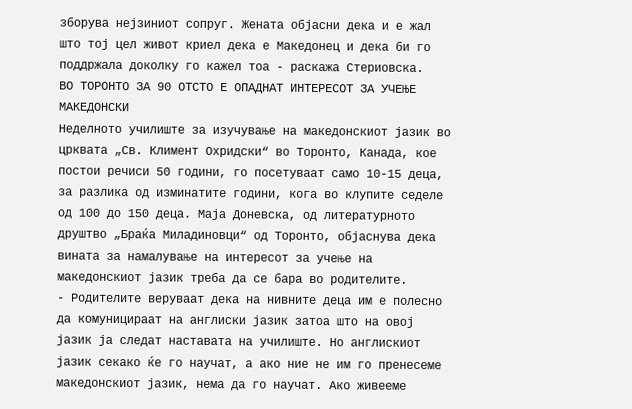зборува нејзиниот сопруг. Жената објасни дека и е жал што тој цел живот криел дека е Македонец и дека би го поддржала доколку го кажел тоа - раскажа Стериовска.
ВО ТОРОНТО ЗА 90 ОТСТО Е ОПАДНАТ ИНТЕРЕСОТ ЗА УЧЕЊЕ МАКЕДОНСКИ
Неделното училиште за изучување на македонскиот јазик во црквата „Св. Климент Охридски“ во Торонто, Канада, кое постои речиси 50 години, го посетуваат само 10-15 деца, за разлика од изминатите години, кога во клупите седеле од 100 до 150 деца. Маја Доневска, од литературното друштво „Браќа Миладиновци“ од Торонто, објаснува дека вината за намалување на интересот за учење на македонскиот јазик треба да се бара во родителите.
- Родителите веруваат дека на нивните деца им е полесно да комуницираат на англиски јазик затоа што на овој јазик ја следат наставата на училиште. Но англискиот јазик секако ќе го научат, а ако ние не им го пренесеме македонскиот јазик, нема да го научат. Ако живееме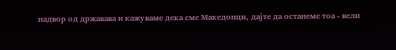надвор од државава и кажуваме дека сме Македонци, дајте да останеме тоа - вели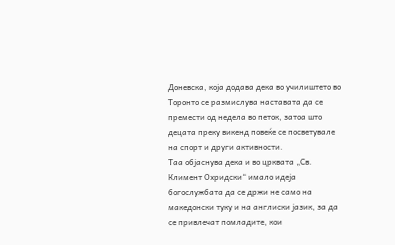Доневска, која додава дека во училиштето во Торонто се размислува наставата да се премести од недела во петок, затоа што децата преку викенд повеќе се посветувале на спорт и други активности.
Таа објаснува дека и во црквата „Св. Климент Охридски“ имало идеја богослужбата да се држи не само на македонски туку и на англиски јазик, за да се привлечат помладите, кои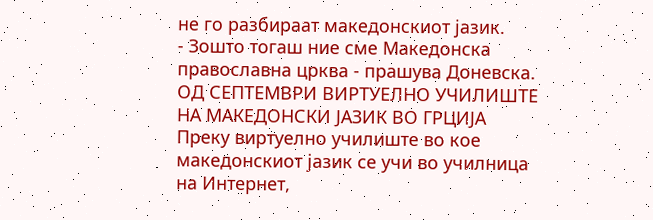не го разбираат македонскиот јазик.
- Зошто тогаш ние сме Македонска православна црква - прашува Доневска.
ОД СЕПТЕМВРИ ВИРТУЕЛНО УЧИЛИШТЕ НА МАКЕДОНСКИ ЈАЗИК ВО ГРЦИЈА
Преку виртуелно училиште во кое македонскиот јазик се учи во училница на Интернет,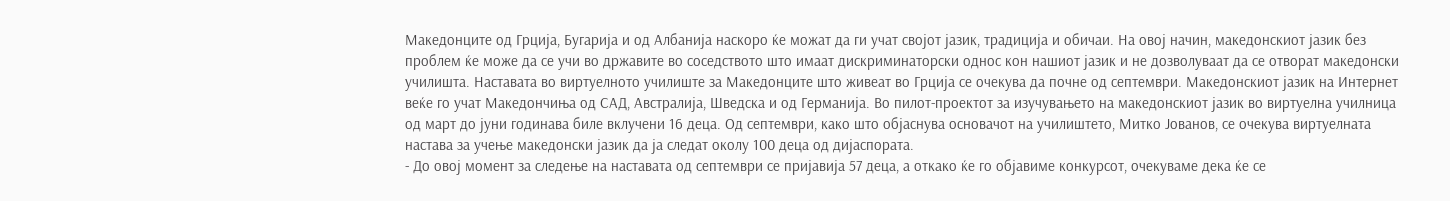Македонците од Грција, Бугарија и од Албанија наскоро ќе можат да ги учат својот јазик, традиција и обичаи. На овој начин, македонскиот јазик без проблем ќе може да се учи во државите во соседството што имаат дискриминаторски однос кон нашиот јазик и не дозволуваат да се отворат македонски училишта. Наставата во виртуелното училиште за Македонците што живеат во Грција се очекува да почне од септември. Македонскиот јазик на Интернет веќе го учат Македончиња од САД, Австралија, Шведска и од Германија. Во пилот-проектот за изучувањето на македонскиот јазик во виртуелна училница од март до јуни годинава биле вклучени 16 деца. Од септември, како што објаснува основачот на училиштето, Митко Јованов, се очекува виртуелната настава за учење македонски јазик да ја следат околу 100 деца од дијаспората.
- До овој момент за следење на наставата од септември се пријавија 57 деца, а откако ќе го објавиме конкурсот, очекуваме дека ќе се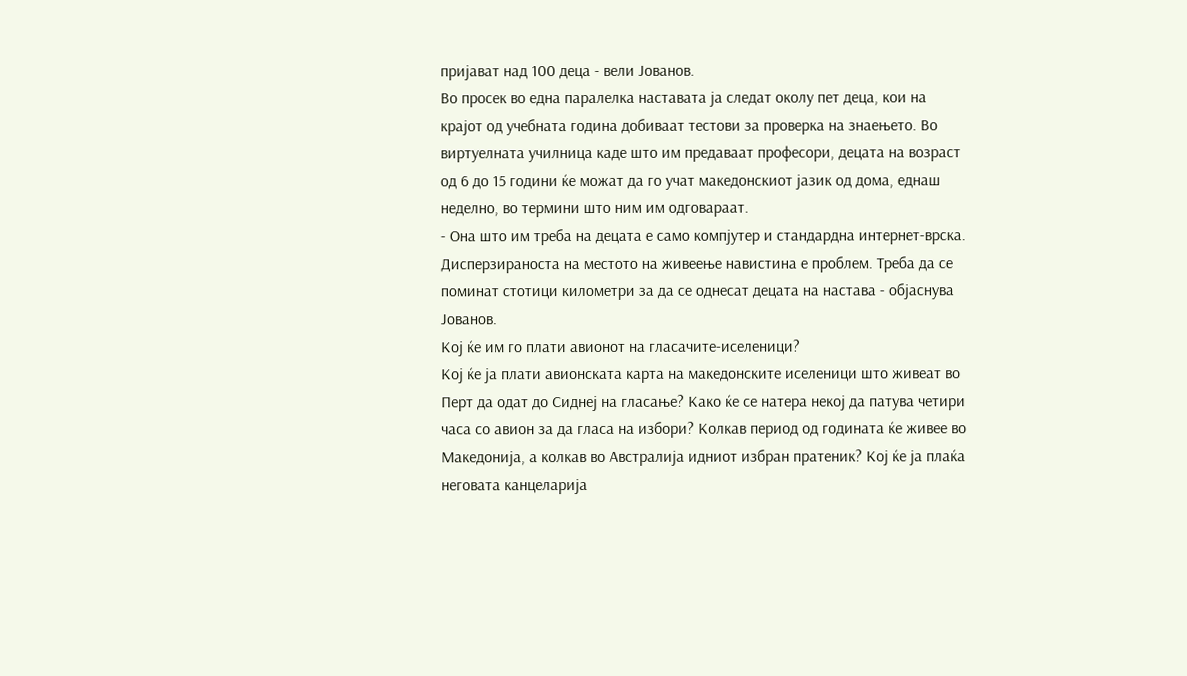пријават над 100 деца - вели Јованов.
Во просек во една паралелка наставата ја следат околу пет деца, кои на крајот од учебната година добиваат тестови за проверка на знаењето. Во виртуелната училница каде што им предаваат професори, децата на возраст од 6 до 15 години ќе можат да го учат македонскиот јазик од дома, еднаш неделно, во термини што ним им одговараат.
- Она што им треба на децата е само компјутер и стандардна интернет-врска. Дисперзираноста на местото на живеење навистина е проблем. Треба да се поминат стотици километри за да се однесат децата на настава - објаснува Јованов.
Кој ќе им го плати авионот на гласачите-иселеници?
Кој ќе ја плати авионската карта на македонските иселеници што живеат во Перт да одат до Сиднеј на гласање? Како ќе се натера некој да патува четири часа со авион за да гласа на избори? Колкав период од годината ќе живее во Македонија, а колкав во Австралија идниот избран пратеник? Кој ќе ја плаќа неговата канцеларија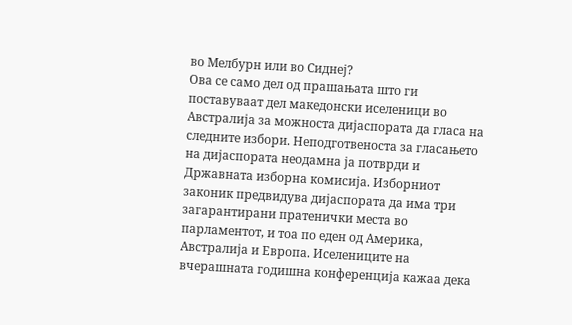во Мелбурн или во Сиднеј?
Ова се само дел од прашањата што ги поставуваат дел македонски иселеници во Австралија за можноста дијаспората да гласа на следните избори. Неподготвеноста за гласањето на дијаспората неодамна ја потврди и Државната изборна комисија. Изборниот законик предвидува дијаспората да има три загарантирани пратенички места во парламентот, и тоа по еден од Америка, Австралија и Европа. Иселениците на вчерашната годишна конференција кажаа дека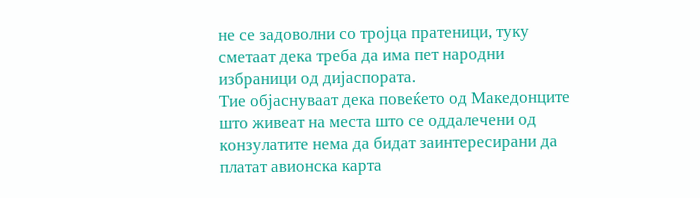не се задоволни со тројца пратеници, туку сметаат дека треба да има пет народни избраници од дијаспората.
Тие објаснуваат дека повеќето од Македонците што живеат на места што се оддалечени од конзулатите нема да бидат заинтересирани да платат авионска карта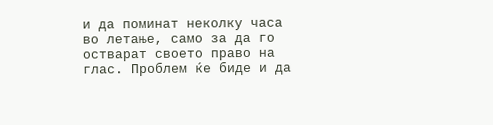и да поминат неколку часа во летање, само за да го остварат своето право на глас. Проблем ќе биде и да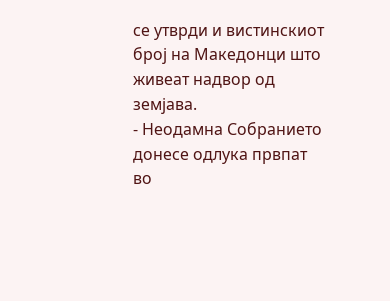се утврди и вистинскиот број на Македонци што живеат надвор од земјава.
- Неодамна Собранието донесе одлука првпат во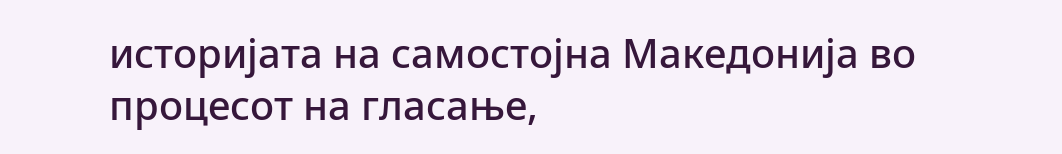историјата на самостојна Македонија во процесот на гласање,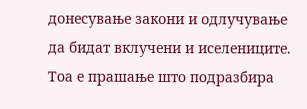донесување закони и одлучување да бидат вклучени и иселениците. Тоа е прашање што подразбира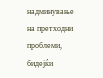надминување на претходни проблеми, бидејќи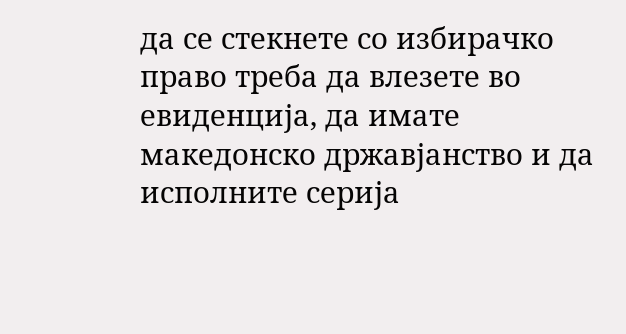да се стекнете со избирачко право треба да влезете во евиденција, да имате македонско државјанство и да исполните серија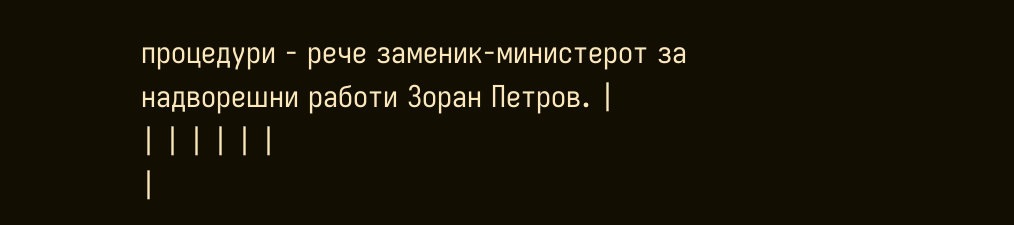процедури - рече заменик-министерот за надворешни работи Зоран Петров. |
| | | | | |
|